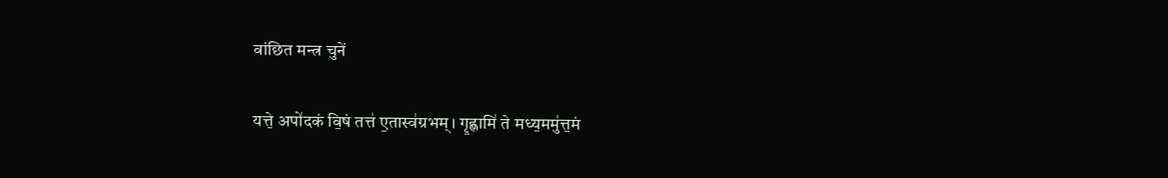वांछित मन्त्र चुनें

यत्ते॒ अपो॑दकं वि॒षं तत्त॑ ए॒तास्व॑ग्रभम्। गृ॒ह्णामि॑ ते मध्य॒ममु॑त्त॒मं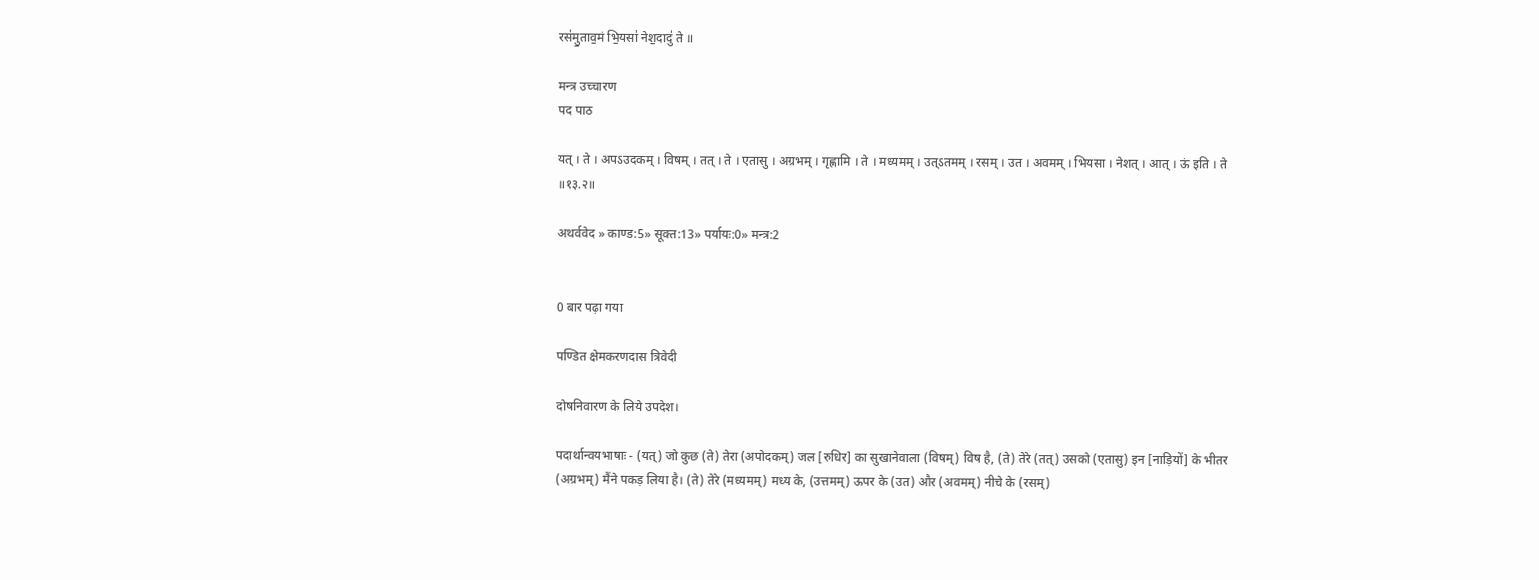रस॑मु॒ताव॒मं भि॒यसा॑ नेश॒दादु॑ ते ॥

मन्त्र उच्चारण
पद पाठ

यत् । ते । अपऽउदकम् । विषम् । तत् । ते । एतासु । अग्रभम् । गृह्णामि । ते । मध्यमम् । उत्ऽतमम् । रसम् । उत । अवमम् । भियसा । नेशत् । आत् । ऊं इति । ते ॥१३.२॥

अथर्ववेद » काण्ड:5» सूक्त:13» पर्यायः:0» मन्त्र:2


0 बार पढ़ा गया

पण्डित क्षेमकरणदास त्रिवेदी

दोषनिवारण के लिये उपदेश।

पदार्थान्वयभाषाः - (यत्) जो कुछ (ते) तेरा (अपोदकम्) जल [रुधिर] का सुखानेवाला (विषम्) विष है, (ते) तेरे (तत्) उसको (एतासु) इन [नाड़ियों] के भीतर (अग्रभम्) मैंने पकड़ लिया है। (ते) तेरे (मध्यमम्) मध्य के, (उत्तमम्) ऊपर के (उत) और (अवमम्) नीचे के (रसम्)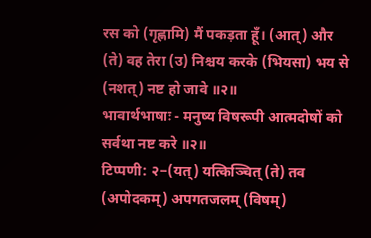रस को (गृह्णामि) मैं पकड़ता हूँ। (आत्) और (ते) वह तेरा (उ) निश्चय करके (भियसा) भय से (नशत्) नष्ट हो जावे ॥२॥
भावार्थभाषाः - मनुष्य विषरूपी आत्मदोषों को सर्वथा नष्ट करे ॥२॥
टिप्पणी: २−(यत्) यत्किञ्चित् (ते) तव (अपोदकम्) अपगतजलम् (विषम्)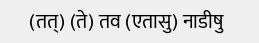(तत्) (ते) तव (एतासु) नाडीषु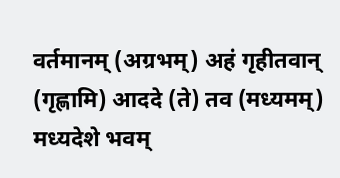वर्तमानम् (अग्रभम्) अहं गृहीतवान् (गृह्णामि) आददे (ते) तव (मध्यमम्) मध्यदेशे भवम्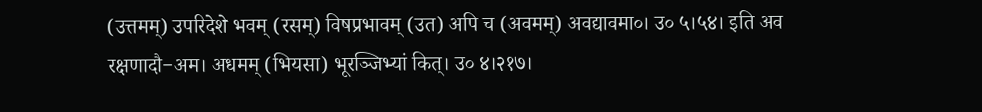(उत्तमम्) उपरिदेशे भवम् (रसम्) विषप्रभावम् (उत) अपि च (अवमम्) अवद्यावमा०। उ० ५।५४। इति अव रक्षणादौ−अम। अधमम् (भियसा) भूरञ्जिभ्यां कित्। उ० ४।२१७।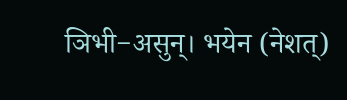ञिभी−असुन्। भयेन (नेशत्)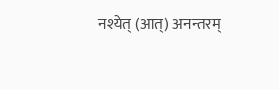नश्येत् (आत्) अनन्तरम्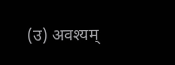(उ) अवश्यम्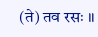(ते) तव रसः ॥